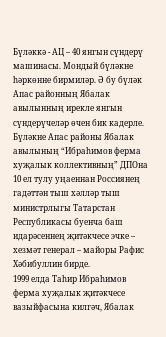Бүләккә - АЦ – 40 янгын сүндерү машинасы. Мондый бүләкне һәркөнне бирмиләр. Ә бу бүләк Апас районның Ябалак авылынның ирекле янгын сүндерүчеләр өчен бик кадерле. Бүләкне Апас районы Ябалак авылының “Ибраһимов ферма хуҗалык коллективның” ДПОна 10 ел тулу уңаеннан Россиянең гадәттән тыш хәлләр тыш министрлыгы Татарстан Республикасы буенча баш идарәсеннең җитәкчесе эчке – хезмәт генерал – майоры Рафис Хәбибуллин бирде.
1999 елда Таһир Ибраһимов ферма хуҗалык җитәкчесе вазыйфасына килгәч, Ябалак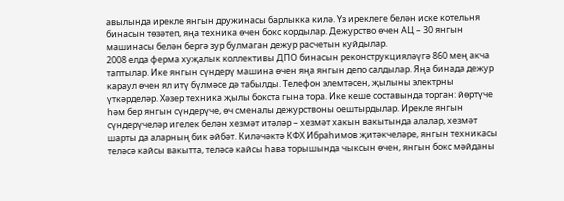авылында ирекле янгын дружинасы барлыкка килә. Үз иреклеге белән иске котельня бинасын төзәтеп, яңа техника өчен бокс кордылар. Дежурство өчен АЦ – 30 янгын машинасы белән бергә зур булмаган дежур расчетын куйдылар.
2008 елда ферма хуҗалык коллективы ДПО бинасын реконструкцияләүгә 860 мең акча таптылар. Ике янгын сүндерү машина өчен яңа янгын депо салдылар. Яңа бинада дежур караул өчен ял итү бүлмәсе дә табылды. Телефон элемтәсен, җылыны электрны үткәрделәр. Хәзер техника җылы бокста гына тора. Ике кеше составында торган: йөртүче һәм бер янгын сүндерүче, өч сменалы дежурствоны оештырдылар. Ирекле янгын сүндерүчеләр игелек белән хезмәт итәләр – хезмәт хакын вакытында алалар, хезмәт шарты да аларның бик әйбәт. Киләчәктә КФХ Ибраһимов җитәкчеләре, янгын техникасы теләсә кайсы вакытта, теләсә кайсы һава торышында чыксын өчен, янгын бокс мәйданы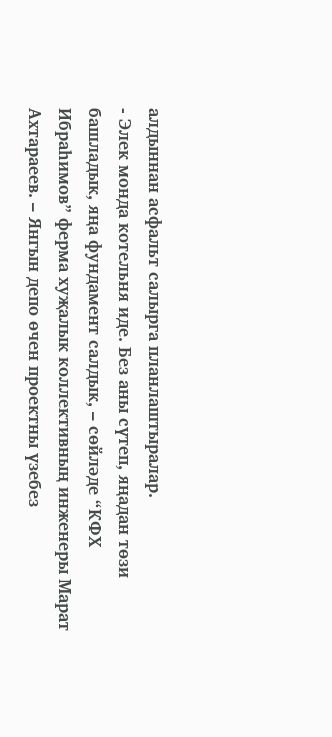алдыннан асфальт салырга планлаштыралар.
- Элек монда котельня иде. Без аны сүтеп, яңадан төзи башладык, яңа фундамент салдык, – сөйләде “КФХ Ибраһимов” ферма хуҗалык коллективның инженеры Марат Ахтараеев. – Янгын депо өчен проектны үзебез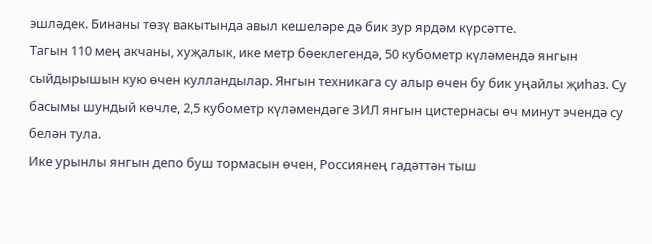эшләдек. Бинаны төзү вакытында авыл кешеләре дә бик зур ярдәм күрсәтте.
Тагын 110 мең акчаны, хуҗалык, ике метр бөеклегендә, 50 кубометр күләмендә янгын сыйдырышын кую өчен кулландылар. Янгын техникага су алыр өчен бу бик уңайлы җиһаз. Су басымы шундый көчле, 2,5 кубометр күләмендәге ЗИЛ янгын цистернасы өч минут эчендә су белән тула.
Ике урынлы янгын депо буш тормасын өчен, Россиянең гадәттән тыш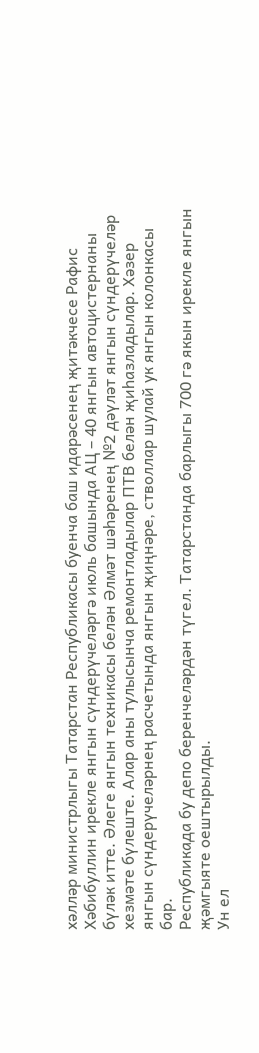хәлләр министрлыгы Татарстан Республикасы буенча баш идарәсенең җитәкчесе Рафис Хәбибуллин ирекле янгын сүндерүчеләргә июль башында АЦ – 40 янгын автоцистернаны бүләк итте. Әлеге янгын техникасы белән Әлмәт шәһәренең №2 дәүләт янгын сүндерүчеләр хезмәте бүлеште. Алар аны тулысынча ремонтладылар ПТВ белән җиһазладылар. Хәзер янгын сүндерүчеләрнең расчетында янгын җиңнәре, стволлар шулай ук янгын колонкасы бар.
Республикада бу депо беренчеләрдән түгел. Татарстанда барлыгы 700 гә якын ирекле янгын җәмгыяте оештырылды.
Ун ел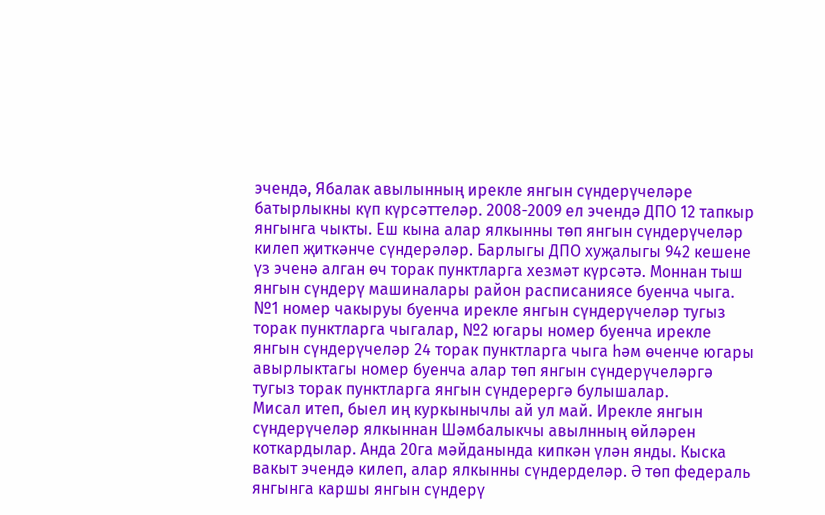эчендә, Ябалак авылынның ирекле янгын сүндерүчеләре батырлыкны күп күрсәттеләр. 2008-2009 ел эчендә ДПО 12 тапкыр янгынга чыкты. Еш кына алар ялкынны төп янгын сүндерүчеләр килеп җиткәнче сүндерәләр. Барлыгы ДПО хуҗалыгы 942 кешене үз эченә алган өч торак пунктларга хезмәт күрсәтә. Моннан тыш янгын сүндерү машиналары район расписаниясе буенча чыга. №1 номер чакыруы буенча ирекле янгын сүндерүчеләр тугыз торак пунктларга чыгалар, №2 югары номер буенча ирекле янгын сүндерүчеләр 24 торак пунктларга чыга һәм өченче югары авырлыктагы номер буенча алар төп янгын сүндерүчеләргә тугыз торак пунктларга янгын сүндерергә булышалар.
Мисал итеп, быел иң куркынычлы ай ул май. Ирекле янгын сүндерүчеләр ялкыннан Шәмбалыкчы авылнның өйләрен коткардылар. Анда 20га мәйданында кипкән үлән янды. Кыска вакыт эчендә килеп, алар ялкынны сүндерделәр. Ә төп федераль янгынга каршы янгын сүндерү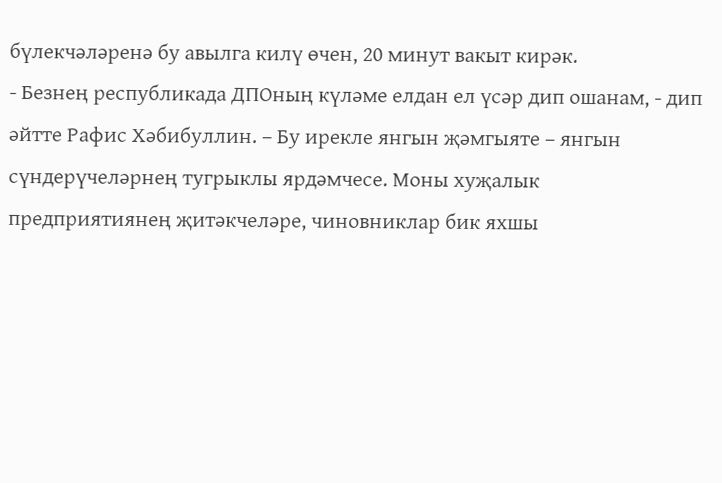бүлекчәләренә бу авылга килү өчен, 20 минут вакыт кирәк.
- Безнең республикада ДПОның күләме елдан ел үсәр дип ошанам, - дип әйтте Рафис Хәбибуллин. – Бу ирекле янгын җәмгыяте – янгын сүндерүчеләрнең тугрыклы ярдәмчесе. Моны хуҗалык предприятиянең җитәкчеләре, чиновниклар бик яхшы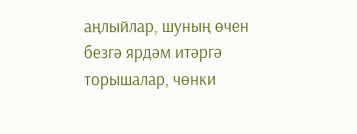аңлыйлар, шуның өчен безгә ярдәм итәргә торышалар, чөнки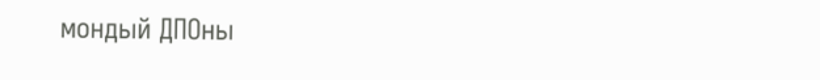мондый ДПОны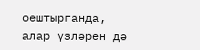оештырганда, алар үзләрен дә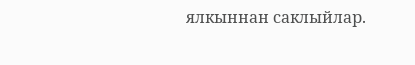ялкыннан саклыйлар.